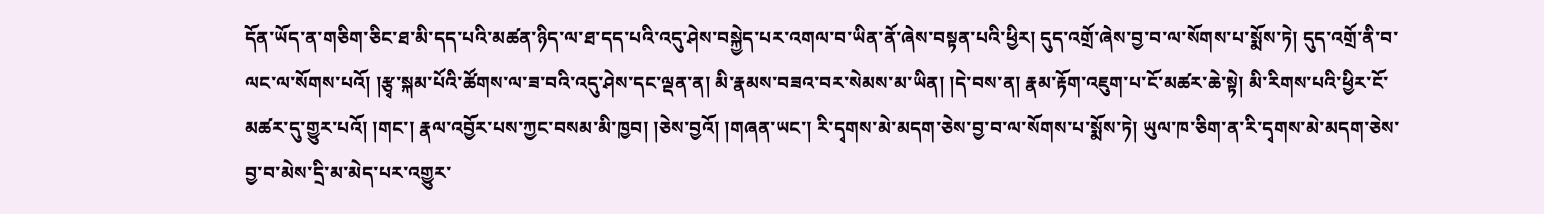དོན་ཡོད་ན་གཅིག་ཅིང་ཐ་མི་དད་པའི་མཚན་ཉིད་ལ་ཐ་དད་པའི་འདུ་ཤེས་བསྐྱེད་པར་འགལ་བ་ཡིན་ནོ་ཞེས་བསྟན་པའི་ཕྱིར། དུད་འགྲོ་ཞེས་བྱ་བ་ལ་སོགས་པ་སྨོས་ཏེ། དུད་འགྲོ་ནི་བ་ལང་ལ་སོགས་པའོ། །རྩྭ་སྐམ་པོའི་ཚོགས་ལ་ཟ་བའི་འདུ་ཤེས་དང་ལྡན་ན། མི་རྣམས་བཟའ་བར་སེམས་མ་ཡིན། །དེ་བས་ན། རྣམ་རྟོག་འཇུག་པ་ངོ་མཚར་ཆེ་སྟེ། མི་རིགས་པའི་ཕྱིར་ངོ་མཚར་དུ་གྱུར་པའོ། །གང་། རྣལ་འབྱོར་པས་ཀྱང་བསམ་མི་ཁྱབ། །ཅེས་བྱའོ། །གཞན་ཡང་། རི་དྭགས་མེ་མདག་ཅེས་བྱ་བ་ལ་སོགས་པ་སྨོས་ཏེ། ཡུལ་ཁ་ཅིག་ན་རི་དྭགས་མེ་མདག་ཅེས་བྱ་བ་མེས་དྲི་མ་མེད་པར་འགྱུར་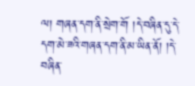ལ། གཞན་དག་ནི་སྲེག་གོ །དེ་བཞིན་དུ་དེ་དག་མེ་ཟའི་གཞན་དག་ནི་མ་ཡིན་ནོ། །དེ་བཞིན་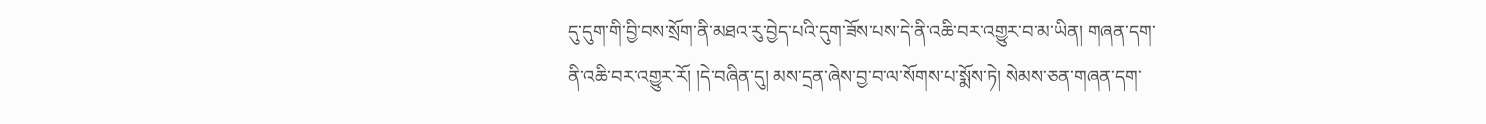དུ་དུག་གི་བྱི་བས་སྲོག་ནི་མཐའ་རུ་བྱེད་པའི་དུག་ཟོས་པས་དེ་ནི་འཆི་བར་འགྱུར་བ་མ་ཡིན། གཞན་དག་ནི་འཆི་བར་འགྱུར་རོ། །དེ་བཞིན་དུ། མས་དྲན་ཞེས་བྱ་བ་ལ་སོགས་པ་སྨོས་ཏེ། སེམས་ཅན་གཞན་དག་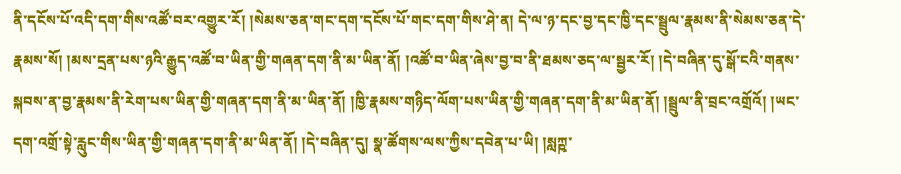ནི་དངོས་པོ་འདི་དག་གིས་འཚོ་བར་འགྱུར་རོ། །སེམས་ཅན་གང་དག་དངོས་པོ་གང་དག་གིས་ཤེ་ན། དེ་ལ་ཉ་དང་བྱ་དང་ཁྱི་དང་སྦྲུལ་རྣམས་ནི་སེམས་ཅན་དེ་རྣམས་སོ། །མས་དྲན་པས་ཉའི་རྒྱུད་འཚོ་བ་ཡིན་གྱི་གཞན་དག་ནི་མ་ཡིན་ནོ། །འཚོ་བ་ཡིན་ཞེས་བྱ་བ་ནི་ཐམས་ཅད་ལ་སྦྱར་རོ། །དེ་བཞིན་དུ་སྒོ་ངའི་གནས་སྐབས་ན་བྱ་རྣམས་ནི་རེག་པས་ཡིན་གྱི་གཞན་དག་ནི་མ་ཡིན་ནོ། །ཁྱི་རྣམས་གཉིད་ལོག་པས་ཡིན་གྱི་གཞན་དག་ནི་མ་ཡིན་ནོ། །སྦྲུལ་ནི་བྲང་འགྲོའོ། །ཡང་དག་འགྲོ་སྟེ་རླུང་གིས་ཡིན་གྱི་གཞན་དག་ནི་མ་ཡིན་ནོ། །དེ་བཞིན་དུ། སྣ་ཚོགས་ལས་ཀྱིས་དབེན་པ་ཡི། །སླཀྵ་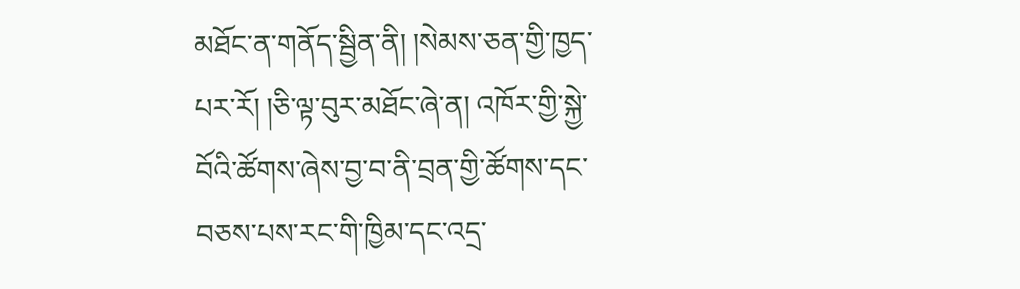མཐོང་ན་གནོད་སྦྱིན་ནི། །སེམས་ཅན་གྱི་ཁྱད་པར་རོ། །ཅི་ལྟ་བུར་མཐོང་ཞེ་ན། འཁོར་གྱི་སྐྱེ་བོའི་ཚོགས་ཞེས་བྱ་བ་ནི་བྲན་གྱི་ཚོགས་དང་བཅས་པས་རང་གི་ཁྱིམ་དང་འདྲ་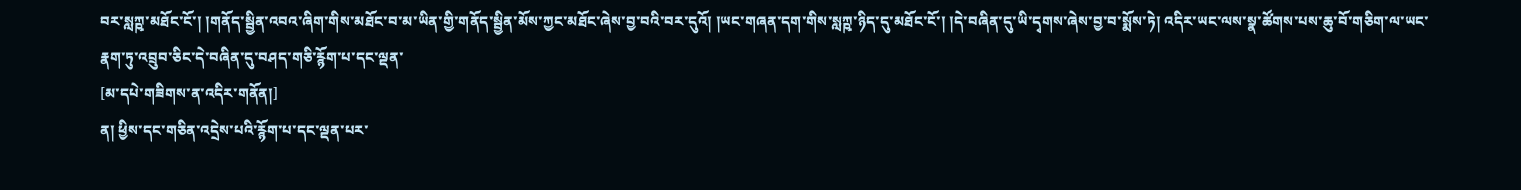བར་སླཀྵ་མཐོང་ངོ་། །གནོད་སྦྱིན་འབའ་ཞིག་གིས་མཐོང་བ་མ་ཡིན་གྱི་གནོད་སྦྱིན་མོས་ཀྱང་མཐོང་ཞེས་བྱ་བའི་བར་དུའོ། །ཡང་གཞན་དག་གིས་སླཀྵ་ཉིད་དུ་མཐོང་ངོ་། །དེ་བཞིན་དུ་ཡི་དྭགས་ཞེས་བྱ་བ་སྨོས་ཏེ། འདིར་ཡང་ལས་སྣ་ཚོགས་པས་ཆུ་བོ་གཅིག་ལ་ཡང་རྣག་ཏུ་འབྲུབ་ཅིང་དེ་བཞིན་དུ་བཤད་གཅི་རྙོག་པ་དང་ལྡན་
[མ་དཔེ་གཟིགས་ན་འདིར་གནོན།]
ན། ཕྱིས་དང་གཅིན་འདྲེས་པའི་རྙོག་པ་དང་ལྡན་པར་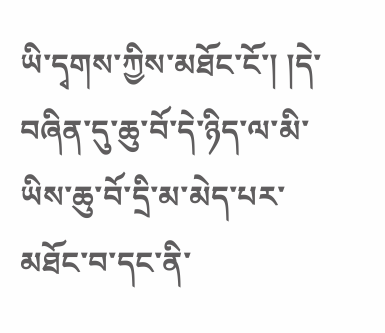ཡི་དྭགས་ཀྱིས་མཐོང་ངོ་། །དེ་བཞིན་དུ་ཆུ་བོ་དེ་ཉིད་ལ་མི་ཡིས་ཆུ་བོ་དྲི་མ་མེད་པར་མཐོང་བ་དང་ནི་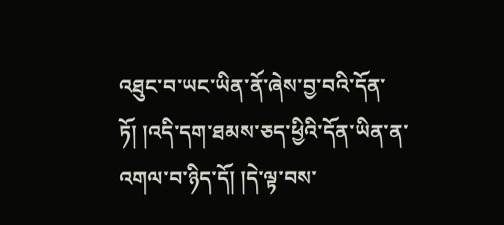འཐུང་བ་ཡང་ཡིན་ནོ་ཞེས་བྱ་བའི་དོན་ཏོ། །འདི་དག་ཐམས་ཅད་ཕྱིའི་དོན་ཡིན་ན་འགལ་བ་ཉིད་དོ། །དེ་ལྟ་བས་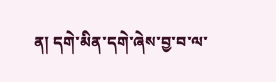ན། དགེ་མིན་དགེ་ཞེས་བྱ་བ་ལ་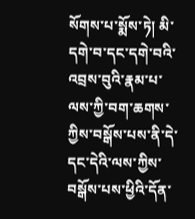སོགས་པ་སྨོས་ཏེ། མི་དགེ་བ་དང་དགེ་བའི་འབྲས་བུའི་རྣམ་པ་ལས་ཀྱི་བག་ཆགས་ཀྱིས་བསྒོས་པས་ནི་དེ་དང་དེའི་ལས་ཀྱིས་བསྒོས་པས་ཕྱིའི་དོན་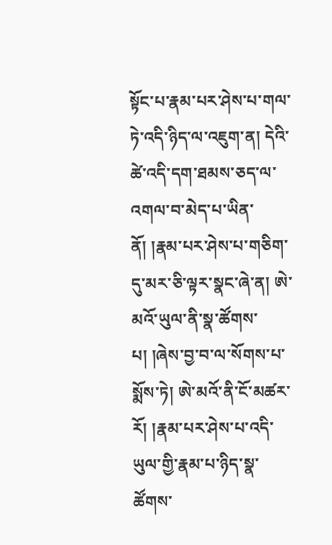སྟོང་པ་རྣམ་པར་ཤེས་པ་གལ་ཏེ་འདི་ཉིད་ལ་འཇུག་ན། དེའི་ཚེ་འདི་དག་ཐམས་ཅད་ལ་འགལ་བ་མེད་པ་ཡིན་ནོ། །རྣམ་པར་ཤེས་པ་གཅིག་དུ་མར་ཅི་ལྟར་སྣང་ཞེ་ན། ཨེ་མའོ་ཡུལ་ནི་སྣ་ཚོགས་པ། །ཞེས་བྱ་བ་ལ་སོགས་པ་སྨོས་ཏེ། ཨེ་མའོ་ནི་ངོ་མཚར་རོ། །རྣམ་པར་ཤེས་པ་འདི་ཡུལ་གྱི་རྣམ་པ་ཉིད་སྣ་ཚོགས་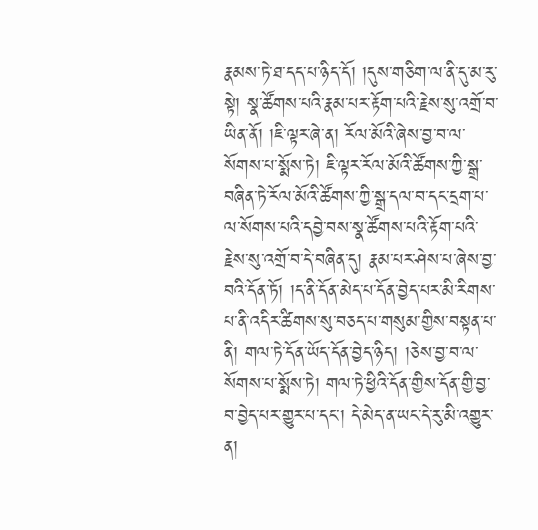རྣམས་ཏེ་ཐ་དད་པ་ཉིད་དོ། །དུས་གཅིག་ལ་ནི་དུ་མ་རུ་སྟེ། སྣ་ཚོགས་པའི་རྣམ་པར་རྟོག་པའི་རྗེས་སུ་འགྲོ་བ་ཡིན་ནོ། །ཇི་ལྟར་ཞེ་ན། རོལ་མོའི་ཞེས་བྱ་བ་ལ་སོགས་པ་སྨོས་ཏེ། ཇི་ལྟར་རོལ་མོའི་ཚོགས་ཀྱི་སྒྲ་བཞིན་ཏེ་རོལ་མོའི་ཚོགས་ཀྱི་སྒྲ་དལ་བ་དང་དྲག་པ་ལ་སོགས་པའི་དབྱེ་བས་སྣ་ཚོགས་པའི་རྟོག་པའི་རྗེས་སུ་འགྲོ་བ་དེ་བཞིན་དུ། རྣམ་པར་ཤེས་པ་ཞེས་བྱ་བའི་དོན་ཏོ། །ད་ནི་དོན་མེད་པ་དོན་བྱེད་པར་མི་རིགས་པ་ནི་འདིར་ཚིགས་སུ་བཅད་པ་གསུམ་གྱིས་བསྟན་པ་ནི། གལ་ཏེ་དོན་ཡོད་དོན་བྱེད་ཉིད། །ཅེས་བྱ་བ་ལ་སོགས་པ་སྨོས་ཏེ། གལ་ཏེ་ཕྱིའི་དོན་གྱིས་དོན་གྱི་བྱ་བ་བྱེད་པར་གྱུར་པ་དང་། དེ་མེད་ན་ཡང་དེ་རུ་མི་འགྱུར་ན།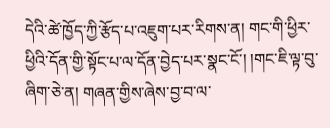དེའི་ཚེ་ཁྱོད་ཀྱི་རྩོད་པ་འཇུག་པར་རིགས་ན། གང་གི་ཕྱིར་ཕྱིའི་དོན་གྱི་སྟོང་པ་ལ་དོན་བྱེད་པར་སྣང་ངོ་། །གང་ཇི་ལྟ་བུ་ཞིག་ཅེ་ན། གཞན་གྱིས་ཞེས་བྱ་བ་ལ་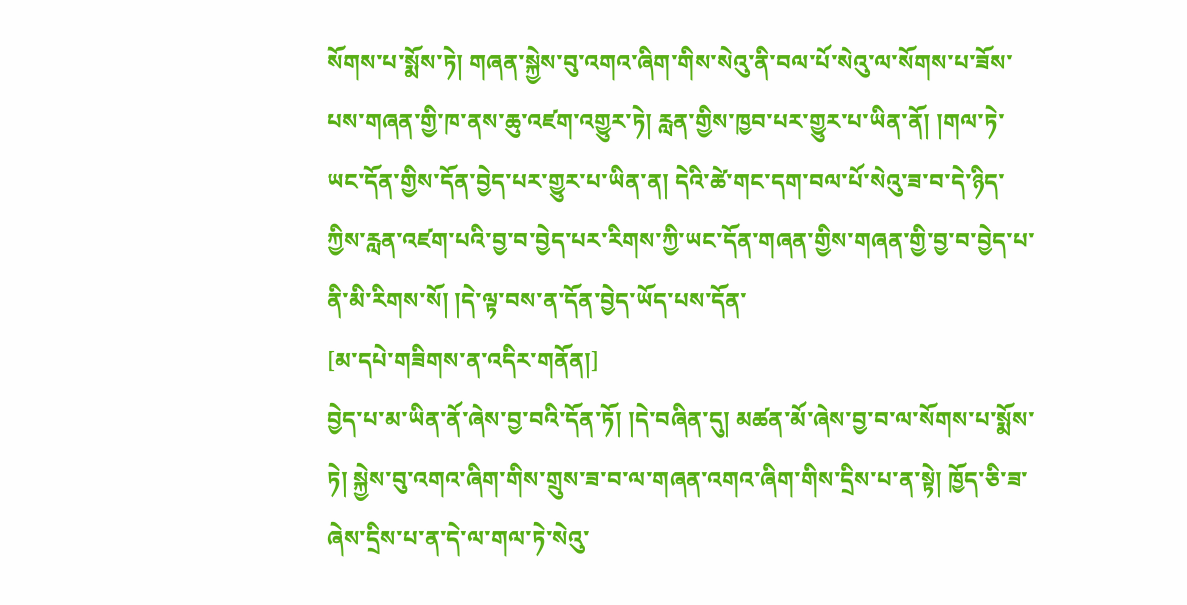སོགས་པ་སྨོས་ཏེ། གཞན་སྐྱེས་བུ་འགའ་ཞིག་གིས་སེའུ་ནི་བལ་པོ་སེའུ་ལ་སོགས་པ་ཟོས་པས་གཞན་གྱི་ཁ་ནས་ཆུ་འཛག་འགྱུར་ཏེ། རླན་གྱིས་ཁྱབ་པར་གྱུར་པ་ཡིན་ནོ། །གལ་ཏེ་ཡང་དོན་གྱིས་དོན་བྱེད་པར་གྱུར་པ་ཡིན་ན། དེའི་ཚེ་གང་དག་བལ་པོ་སེའུ་ཟ་བ་དེ་ཉིད་ཀྱིས་རླན་འཛག་པའི་བྱ་བ་བྱེད་པར་རིགས་ཀྱི་ཡང་དོན་གཞན་གྱིས་གཞན་གྱི་བྱ་བ་བྱེད་པ་ནི་མི་རིགས་སོ། །དེ་ལྟ་བས་ན་དོན་བྱེད་ཡོད་པས་དོན་
[མ་དཔེ་གཟིགས་ན་འདིར་གནོན།]
བྱེད་པ་མ་ཡིན་ནོ་ཞེས་བྱ་བའི་དོན་ཏོ། །དེ་བཞིན་དུ། མཚན་མོ་ཞེས་བྱ་བ་ལ་སོགས་པ་སྨོས་ཏེ། སྐྱེས་བུ་འགའ་ཞིག་གིས་གྲུས་ཟ་བ་ལ་གཞན་འགའ་ཞིག་གིས་དྲིས་པ་ན་སྟེ། ཁྱོད་ཅི་ཟ་ཞེས་དྲིས་པ་ན་དེ་ལ་གལ་ཏེ་སེའུ་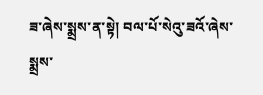ཟ་ཞེས་སྨྲས་ན་སྟེ། བལ་པོ་སེའུ་ཟའོ་ཞེས་སྨྲས་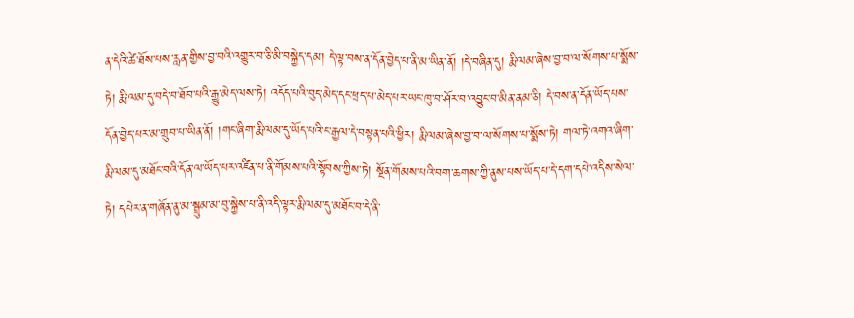ན་དེའི་ཚེ་ཐོས་པས་རླན་གྱིས་བྱ་བའི་འགྱུར་བ་ཅི་མི་བསྐྱེད་དམ། དེ་ལྟ་བས་ན་དོན་བྱེད་པ་ནི་མ་ཡིན་ནོ། །དེ་བཞིན་དུ། རྨི་ལམ་ཞེས་བྱ་བ་ལ་སོགས་པ་སྨོས་ཏེ། རྨི་ལམ་དུ་བདེ་བ་ཐོབ་པའི་རྒྱུ་མེད་ལས་ཏེ། འདོད་པའི་བུད་མེད་དང་ཕྲད་པ་མེད་པར་ཡང་ཁུ་བ་ཤོར་བ་འབྱུང་བ་མིན་ནམ་ཅི། དེ་བས་ན་དོན་ཡོད་པས་དོན་བྱེད་པར་མ་གྲུབ་པ་ཡིན་ནོ། །གང་ཞིག་རྨི་ལམ་དུ་ཡོད་པའི་ང་རྒྱལ་དེ་བསྟན་པའི་ཕྱིར། རྨི་ལམ་ཞེས་བྱ་བ་ལ་སོགས་པ་སྨོས་ཏེ། གལ་ཏེ་འགའ་ཞིག་རྨི་ལམ་དུ་མཐོང་བའི་དོན་ལ་ཡོད་པར་འཛིན་པ་ནི་གོམས་པའི་སྟོབས་ཀྱིས་ཏེ། སྔོན་གོམས་པའི་བག་ཆགས་ཀྱི་ནུས་པས་ཡོད་པ་དེ་དག་དཔེ་འདིས་སེལ་ཏེ། དཔེར་ན་གཞོན་ནུ་མ་སྦྲུམ་མ་བུ་སྐྱེས་པ་ནི་འདི་ལྟར་རྨི་ལམ་དུ་མཐོང་བ་དེ་ནི་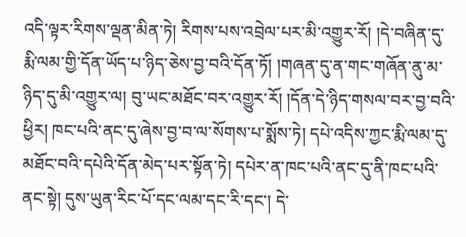འདི་ལྟར་རིགས་ལྡན་མིན་ཏེ། རིགས་པས་འབྲེལ་པར་མི་འགྱུར་རོ། །དེ་བཞིན་དུ་རྨི་ལམ་གྱི་དོན་ཡོད་པ་ཉིད་ཅེས་བྱ་བའི་དོན་ཏོ། །གཞན་དུ་ན་གང་གཞོན་ནུ་མ་ཉིད་དུ་མི་འགྱུར་ལ། བུ་ཡང་མཐོང་བར་འགྱུར་རོ། །དོན་དེ་ཉིད་གསལ་བར་བྱ་བའི་ཕྱིར། ཁང་པའི་ནང་དུ་ཞེས་བྱ་བ་ལ་སོགས་པ་སྨོས་ཏེ། དཔེ་འདིས་ཀྱང་རྨི་ལམ་དུ་མཐོང་བའི་དཔེའི་དོན་མེད་པར་སྟོན་ཏེ། དཔེར་ན་ཁང་པའི་ནང་དུ་ནི་ཁང་པའི་ནང་སྟེ། དུས་ཡུན་རིང་པོ་དང་ལམ་དང་རི་དང་། དེ་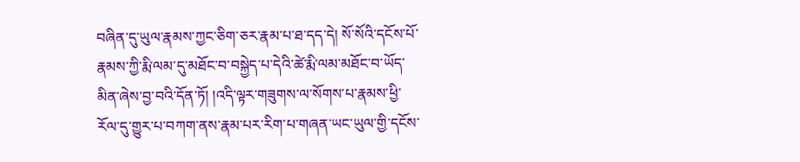བཞིན་དུ་ཡུལ་རྣམས་ཀྱང་ཅིག་ཅར་རྣམ་པ་ཐ་དད་དེ། སོ་སོའི་དངོས་པོ་རྣམས་ཀྱི་རྨི་ལམ་དུ་མཐོང་བ་བསྐྱེད་པ་དེའི་ཚེ་རྨི་ལམ་མཐོང་བ་ཡོད་མིན་ཞེས་བྱ་བའི་དོན་ཏོ། །འདི་ལྟར་གཟུགས་ལ་སོགས་པ་རྣམས་ཕྱི་རོལ་དུ་གྱུར་པ་བཀག་ནས་རྣམ་པར་རིག་པ་གཞན་ཡང་ཡུལ་གྱི་དངོས་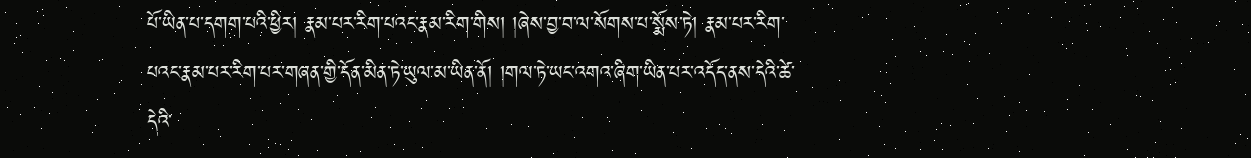པོ་ཡིན་པ་དགག་པའི་ཕྱིར། རྣམ་པར་རིག་པའང་རྣམ་རིག་གིས། །ཞེས་བྱ་བ་ལ་སོགས་པ་སྨོས་ཏེ། རྣམ་པར་རིག་པའང་རྣམ་པར་རིག་པར་གཞན་གྱི་དོན་མིན་ཏེ་ཡུལ་མ་ཡིན་ནོ། །གལ་ཏེ་ཡང་འགའ་ཞིག་ཡིན་པར་འདོད་ནས་དེའི་ཚེ་དེའི་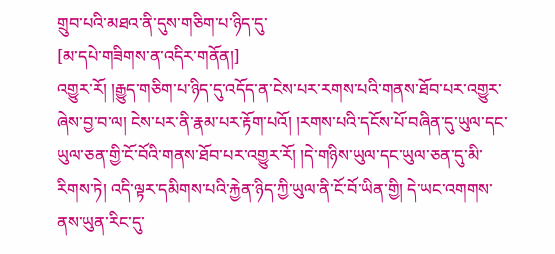གྲུབ་པའི་མཐའ་ནི་དུས་གཅིག་པ་ཉིད་དུ་
[མ་དཔེ་གཟིགས་ན་འདིར་གནོན།]
འགྱུར་རོ། །རྒྱུད་གཅིག་པ་ཉིད་དུ་འདོད་ན་ངེས་པར་རགས་པའི་གནས་ཐོབ་པར་འགྱུར་ཞེས་བྱ་བ་ལ། ངེས་པར་ནི་རྣམ་པར་རྟོག་པའོ། །རགས་པའི་དངོས་པོ་བཞིན་དུ་ཡུལ་དང་ཡུལ་ཅན་གྱི་ངོ་བོའི་གནས་ཐོབ་པར་འགྱུར་རོ། །དེ་གཉིས་ཡུལ་དང་ཡུལ་ཅན་དུ་མི་རིགས་ཏེ། འདི་ལྟར་དམིགས་པའི་རྐྱེན་ཉིད་ཀྱི་ཡུལ་ནི་ངོ་བོ་ཡིན་གྱི། དེ་ཡང་འགགས་ནས་ཡུན་རིང་དུ་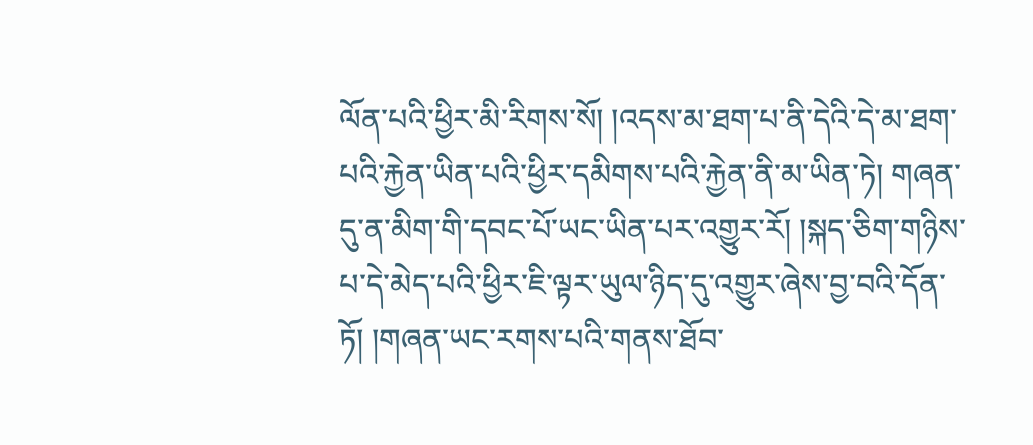ལོན་པའི་ཕྱིར་མི་རིགས་སོ། །འདས་མ་ཐག་པ་ནི་དེའི་དེ་མ་ཐག་པའི་རྐྱེན་ཡིན་པའི་ཕྱིར་དམིགས་པའི་རྐྱེན་ནི་མ་ཡིན་ཏེ། གཞན་དུ་ན་མིག་གི་དབང་པོ་ཡང་ཡིན་པར་འགྱུར་རོ། །སྐད་ཅིག་གཉིས་པ་དེ་མེད་པའི་ཕྱིར་ཇི་ལྟར་ཡུལ་ཉིད་དུ་འགྱུར་ཞེས་བྱ་བའི་དོན་ཏོ། །གཞན་ཡང་རགས་པའི་གནས་ཐོབ་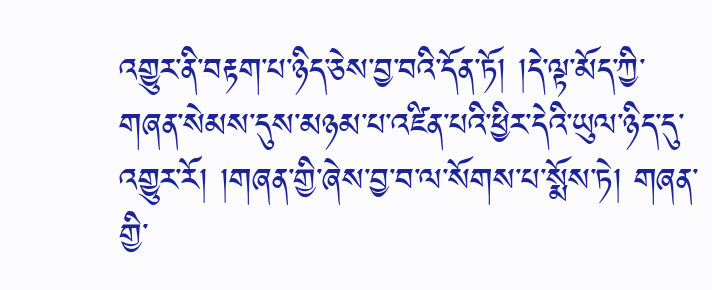འགྱུར་ནི་བརྟག་པ་ཉིད་ཅེས་བྱ་བའི་དོན་ཏོ། །དེ་ལྟ་མོད་ཀྱི་གཞན་སེམས་དུས་མཉམ་པ་འཛིན་པའི་ཕྱིར་དེའི་ཡུལ་ཉིད་དུ་འགྱུར་རོ། །གཞན་གྱི་ཞེས་བྱ་བ་ལ་སོགས་པ་སྨོས་ཏེ། གཞན་གྱི་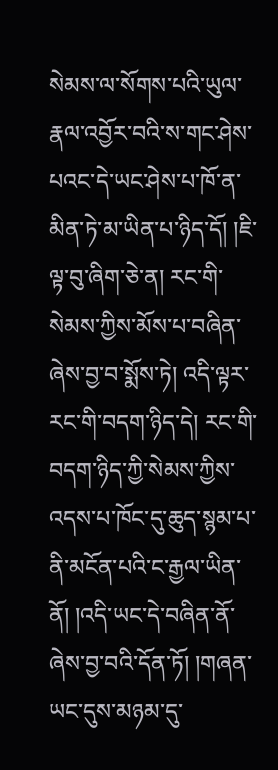སེམས་ལ་སོགས་པའི་ཡུལ་རྣལ་འབྱོར་བའི་ས་གང་ཤེས་པའང་དེ་ཡང་ཤེས་པ་ཁོ་ན་མིན་ཏེ་མ་ཡིན་པ་ཉིད་དོ། །ཇི་ལྟ་བུ་ཞིག་ཅེ་ན། རང་གི་སེམས་ཀྱིས་མོས་པ་བཞིན་ཞེས་བྱ་བ་སྨོས་ཏེ། འདི་ལྟར་རང་གི་བདག་ཉིད་དེ། རང་གི་བདག་ཉིད་ཀྱི་སེམས་ཀྱིས་འདས་པ་ཁོང་དུ་ཆུད་སྙམ་པ་ནི་མངོན་པའི་ང་རྒྱལ་ཡིན་ནོ། །འདི་ཡང་དེ་བཞིན་ནོ་ཞེས་བྱ་བའི་དོན་ཏོ། །གཞན་ཡང་དུས་མཉམ་དུ་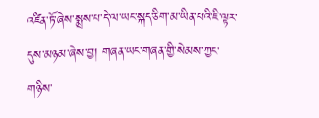འཛིན་ཏོ་ཞེས་སྨྲས་པ་དེ་ལ་ཡང་སྐད་ཅིག་མ་ཡིན་པའི་ཇི་ལྟར་དུས་མཉམ་ཞེས་བྱ། གཞན་ཡང་གཞན་གྱི་སེམས་ཀྱང་གཉིས་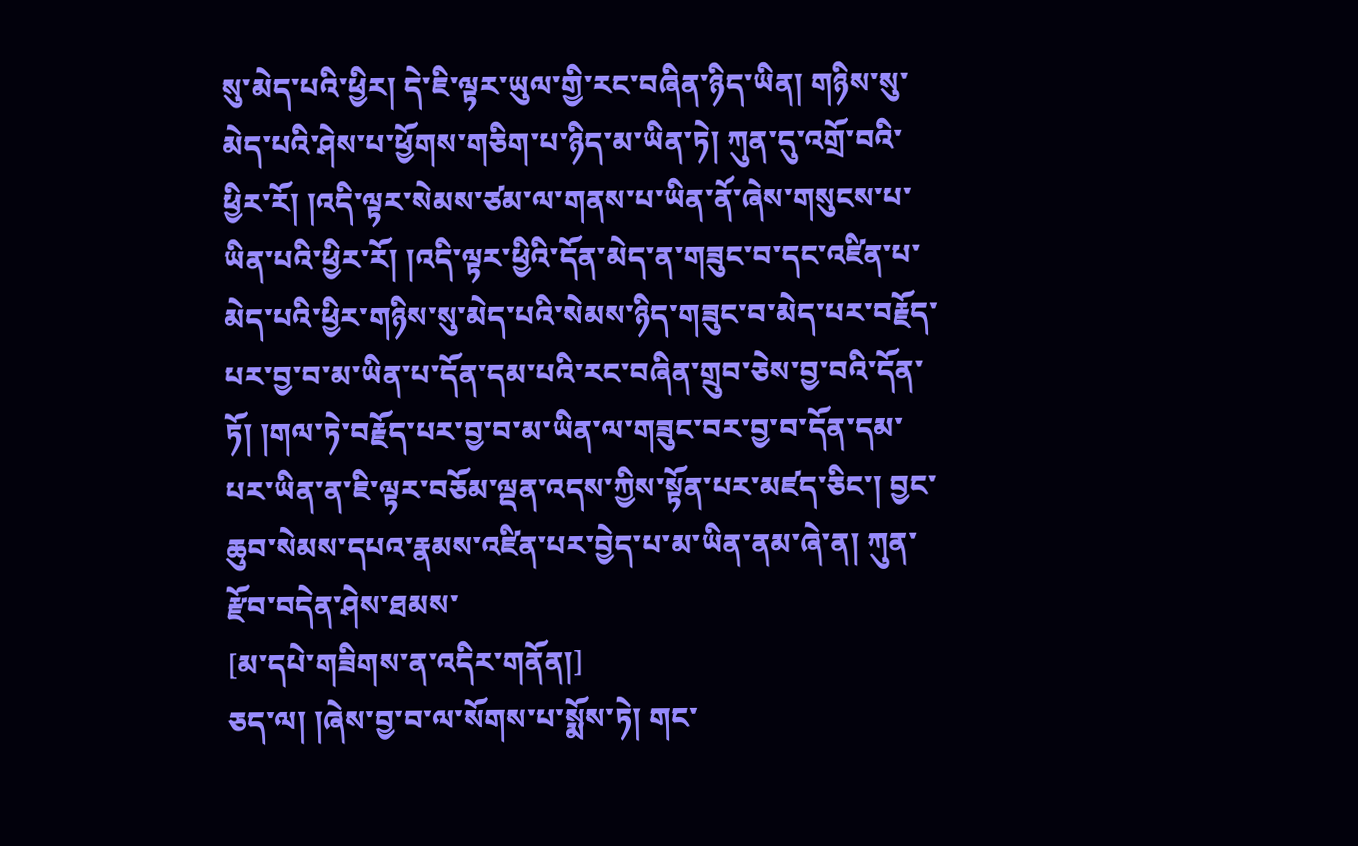སུ་མེད་པའི་ཕྱིར། དེ་ཇི་ལྟར་ཡུལ་གྱི་རང་བཞིན་ཉིད་ཡིན། གཉིས་སུ་མེད་པའི་ཤེས་པ་ཕྱོགས་གཅིག་པ་ཉིད་མ་ཡིན་ཏེ། ཀུན་དུ་འགྲོ་བའི་ཕྱིར་རོ། །འདི་ལྟར་སེམས་ཙམ་ལ་གནས་པ་ཡིན་ནོ་ཞེས་གསུངས་པ་ཡིན་པའི་ཕྱིར་རོ། །འདི་ལྟར་ཕྱིའི་དོན་མེད་ན་གཟུང་བ་དང་འཛིན་པ་མེད་པའི་ཕྱིར་གཉིས་སུ་མེད་པའི་སེམས་ཉིད་གཟུང་བ་མེད་པར་བརྗོད་པར་བྱ་བ་མ་ཡིན་པ་དོན་དམ་པའི་རང་བཞིན་གྲུབ་ཅེས་བྱ་བའི་དོན་ཏོ། །གལ་ཏེ་བརྗོད་པར་བྱ་བ་མ་ཡིན་ལ་གཟུང་བར་བྱ་བ་དོན་དམ་པར་ཡིན་ན་ཇི་ལྟར་བཅོམ་ལྡན་འདས་ཀྱིས་སྟོན་པར་མཛད་ཅིང་། བྱང་ཆུབ་སེམས་དཔའ་རྣམས་འཛིན་པར་བྱེད་པ་མ་ཡིན་ནམ་ཞེ་ན། ཀུན་རྫོབ་བདེན་ཤེས་ཐམས་
[མ་དཔེ་གཟིགས་ན་འདིར་གནོན།]
ཅད་ལ། །ཞེས་བྱ་བ་ལ་སོགས་པ་སྨོས་ཏེ། གང་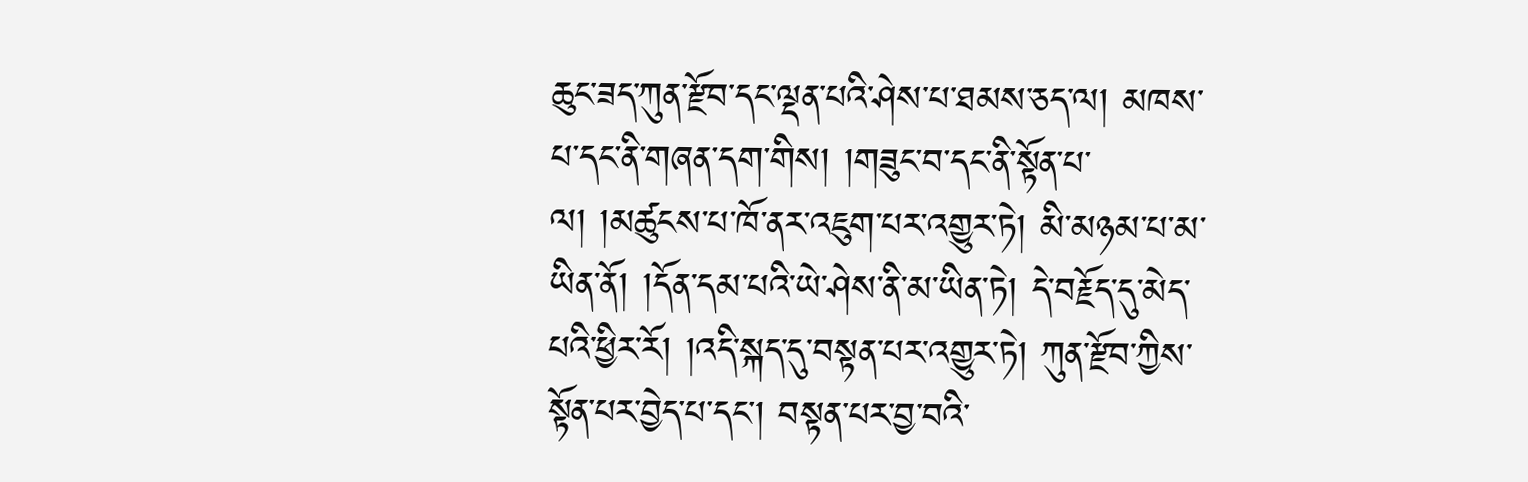ཆུང་ཟད་ཀུན་རྫོབ་དང་ལྡན་པའི་ཤེས་པ་ཐམས་ཅད་ལ། མཁས་པ་དང་ནི་གཞན་དག་གིས། །གཟུང་བ་དང་ནི་སྟོན་པ་ལ། །མཚུངས་པ་ཁོ་ནར་འཇུག་པར་འགྱུར་ཏེ། མི་མཉམ་པ་མ་ཡིན་ནོ། །དོན་དམ་པའི་ཡེ་ཤེས་ནི་མ་ཡིན་ཏེ། དེ་བརྗོད་དུ་མེད་པའི་ཕྱིར་རོ། །འདི་སྐད་དུ་བསྟན་པར་འགྱུར་ཏེ། ཀུན་རྫོབ་ཀྱིས་སྟོན་པར་བྱེད་པ་དང་། བསྟན་པར་བྱ་བའི་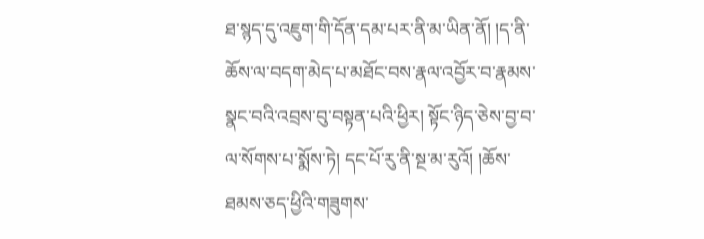ཐ་སྙད་དུ་འཇུག་གི་དོན་དམ་པར་ནི་མ་ཡིན་ནོ། །ད་ནི་ཆོས་ལ་བདག་མེད་པ་མཐོང་བས་རྣལ་འབྱོར་བ་རྣམས་སྣང་བའི་འབྲས་བུ་བསྟན་པའི་ཕྱིར། སྟོང་ཉིད་ཅེས་བྱ་བ་ལ་སོགས་པ་སྨོས་ཏེ། དང་པོ་རུ་ནི་སྔ་མ་རུའོ། །ཆོས་ཐམས་ཅད་ཕྱིའི་གཟུགས་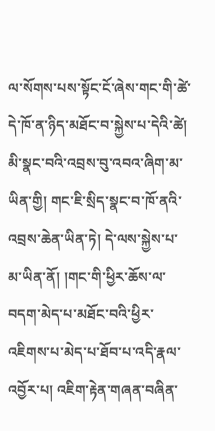ལ་སོགས་པས་སྟོང་ངོ་ཞེས་གང་གི་ཚེ་དེ་ཁོ་ན་ཉིད་མཐོང་བ་སྐྱེས་པ་དེའི་ཚེ། མི་སྣང་བའི་འབྲས་བུ་འབའ་ཞིག་མ་ཡིན་གྱི། གང་ཇི་སྲིད་སྣང་བ་ཁོ་ནའི་འབྲས་ཆེན་ཡིན་ཏེ། དེ་ལས་སྐྱེས་པ་མ་ཡིན་ནོ། །གང་གི་ཕྱིར་ཆོས་ལ་བདག་མེད་པ་མཐོང་བའི་ཕྱིར་འཇིགས་པ་མེད་པ་ཐོབ་པ་འདི་རྣལ་འབྱོར་པ། འཇིག་རྟེན་གཞན་བཞིན་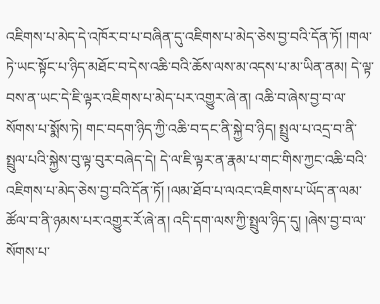འཇིགས་པ་མེད་དེ་འཁོར་བ་པ་བཞིན་དུ་འཇིགས་པ་མེད་ཅེས་བྱ་བའི་དོན་ཏོ། །གལ་ཏེ་ཡང་སྟོང་པ་ཉིད་མཐོང་བ་དེས་འཆི་བའི་ཆོས་ལས་མ་འདས་པ་མ་ཡིན་ནམ། དེ་ལྟ་བས་ན་ཡང་དེ་ཇི་ལྟར་འཇིགས་པ་མེད་པར་འགྱུར་ཞེ་ན། འཆི་བ་ཞེས་བྱ་བ་ལ་སོགས་པ་སྨོས་ཏེ། གང་བདག་ཉིད་ཀྱི་འཆི་བ་དང་ནི་སྐྱེ་བ་ཉིད། སྤྲུལ་པ་འདྲ་བ་ནི་སྤྲུལ་པའི་སྐྱེས་བུ་ལྟ་བུར་བཞེད་དེ། དེ་ལ་ཇི་ལྟར་ན་རྣམ་པ་གང་གིས་ཀྱང་འཆི་བའི་འཇིགས་པ་མེད་ཅེས་བྱ་བའི་དོན་ཏོ། །ལམ་ཐོབ་པ་ལའང་འཇིགས་པ་ཡོད་ན་ལམ་ཚོལ་བ་ནི་ཉམས་པར་འགྱུར་རོ་ཞེ་ན། འདི་དག་ལས་ཀྱི་སྤྲུལ་ཉིད་དུ། །ཞེས་བྱ་བ་ལ་སོགས་པ་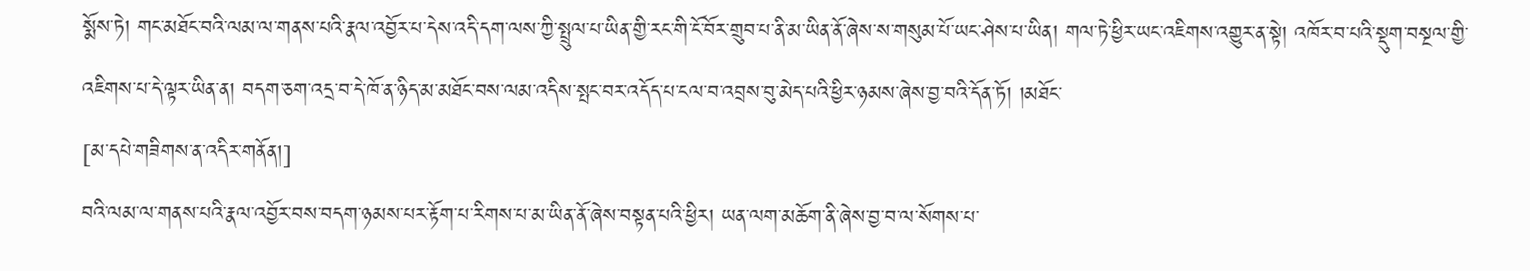སྨོས་ཏེ། གང་མཐོང་བའི་ལམ་ལ་གནས་པའི་རྣལ་འབྱོར་པ་དེས་འདི་དག་ལས་ཀྱི་སྤྲུལ་པ་ཡིན་གྱི་རང་གི་ངོ་བོར་གྲུབ་པ་ནི་མ་ཡིན་ནོ་ཞེས་ས་གསུམ་པོ་ཡང་ཤེས་པ་ཡིན། གལ་ཏེ་ཕྱིར་ཡང་འཇིགས་འགྱུར་ན་སྟེ། འཁོར་བ་པའི་སྡུག་བསྔལ་གྱི་འཇིགས་པ་དེ་ལྟར་ཡིན་ན། བདག་ཅག་འདྲ་བ་དེ་ཁོ་ན་ཉིད་མ་མཐོང་བས་ལམ་འདིས་སྤང་བར་འདོད་པ་ངལ་བ་འབྲས་བུ་མེད་པའི་ཕྱིར་ཉམས་ཞེས་བྱ་བའི་དོན་ཏོ། །མཐོང་
[མ་དཔེ་གཟིགས་ན་འདིར་གནོན།]
བའི་ལམ་ལ་གནས་པའི་རྣལ་འབྱོར་བས་བདག་ཉམས་པར་རྟོག་པ་རིགས་པ་མ་ཡིན་ནོ་ཞེས་བསྟན་པའི་ཕྱིར། ཡན་ལག་མཆོག་ནི་ཞེས་བྱ་བ་ལ་སོགས་པ་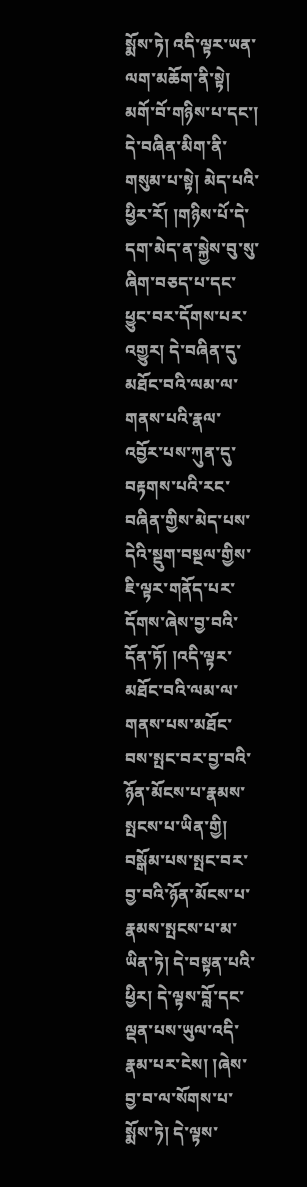སྨོས་ཏེ། འདི་ལྟར་ཡན་ལག་མཆོག་ནི་སྟེ། མགོ་བོ་གཉིས་པ་དང་། དེ་བཞིན་མིག་ནི་གསུམ་པ་སྟེ། མེད་པའི་ཕྱིར་རོ། །གཉིས་པོ་དེ་དག་མེད་ན་སྐྱེས་བུ་སུ་ཞིག་བཅད་པ་དང་ཕྱུང་བར་དོགས་པར་འགྱུར། དེ་བཞིན་དུ་མཐོང་བའི་ལམ་ལ་གནས་པའི་རྣལ་འབྱོར་པས་ཀུན་དུ་བརྟགས་པའི་རང་བཞིན་གྱིས་མེད་པས་དེའི་སྡུག་བསྔལ་གྱིས་ཇི་ལྟར་གནོད་པར་དོགས་ཞེས་བྱ་བའི་དོན་ཏོ། །འདི་ལྟར་མཐོང་བའི་ལམ་ལ་གནས་པས་མཐོང་བས་སྤང་བར་བྱ་བའི་ཉོན་མོངས་པ་རྣམས་སྤངས་པ་ཡིན་གྱི། བསྒོམ་པས་སྤང་བར་བྱ་བའི་ཉོན་མོངས་པ་རྣམས་སྤངས་པ་མ་ཡིན་ཏེ། དེ་བསྟན་པའི་ཕྱིར། དེ་ལྟས་བློ་དང་ལྡན་པས་ཡུལ་འདི་རྣམ་པར་ངེས། །ཞེས་བྱ་བ་ལ་སོགས་པ་སྨོས་ཏེ། དེ་ལྟས་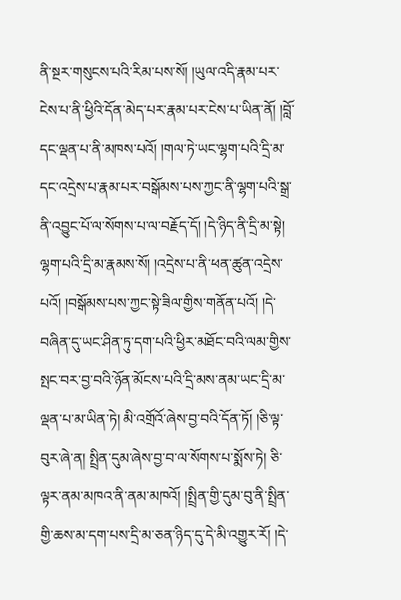ནི་སྔར་གསུངས་པའི་རིམ་པས་སོ། །ཡུལ་འདི་རྣམ་པར་ངེས་པ་ནི་ཕྱིའི་དོན་མེད་པར་རྣམ་པར་ངེས་པ་ཡིན་ནོ། །བློ་དང་ལྡན་པ་ནི་མཁས་པའོ། །གལ་ཏེ་ཡང་ལྷག་པའི་དྲི་མ་དང་འདྲེས་པ་རྣམ་པར་བསྒོམས་པས་ཀྱང་ནི་ལྷག་པའི་སྒྲ་ནི་འབྱུང་པོ་ལ་སོགས་པ་ལ་བརྗོད་དོ། །དེ་ཉིད་ནི་དྲི་མ་སྟེ། ལྷག་པའི་དྲི་མ་རྣམས་སོ། །འདྲེས་པ་ནི་ཕན་ཚུན་འདྲེས་པའོ། །བསྒོམས་པས་ཀྱང་སྟེ་ཟིལ་གྱིས་གནོན་པའོ། །དེ་བཞིན་དུ་ཡང་ཤིན་ཏུ་དག་པའི་ཕྱིར་མཐོང་བའི་ལམ་གྱིས་སྤང་བར་བྱ་བའི་ཉོན་མོངས་པའི་དྲི་མས་ནམ་ཡང་དྲི་མ་ལྡན་པ་མ་ཡིན་ཏེ། མི་འགྲོའོ་ཞེས་བྱ་བའི་དོན་ཏོ། །ཅི་ལྟ་བུར་ཞེ་ན། སྤྲིན་དུམ་ཞེས་བྱ་བ་ལ་སོགས་པ་སྨོས་ཏེ། ཅི་ལྟར་ནམ་མཁའ་ནི་ནམ་མཁའོ། །སྤྲིན་གྱི་དུམ་བུ་ནི་སྤྲིན་གྱི་ཆས་མ་དག་པས་དྲི་མ་ཅན་ཉིད་དུ་དེ་མི་འགྱུར་རོ། །དེ་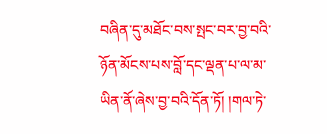བཞིན་དུ་མཐོང་བས་སྤང་བར་བྱ་བའི་ཉོན་མོངས་པས་བློ་དང་ལྡན་པ་ལ་མ་ཡིན་ནོ་ཞེས་བྱ་བའི་དོན་ཏོ། །གལ་ཏེ་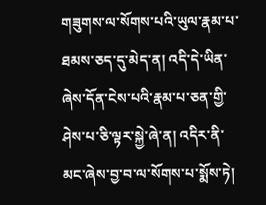གཟུགས་ལ་སོགས་པའི་ཡུལ་རྣམ་པ་ཐམས་ཅད་དུ་མེད་ན། འདི་དེ་ཡིན་ཞེས་དོན་ངེས་པའི་རྣམ་པ་ཅན་གྱི་ཤེས་པ་ཅི་ལྟར་སྐྱེ་ཞེ་ན། འདིར་ནི་མང་ཞེས་བྱ་བ་ལ་སོགས་པ་སྨོས་ཏེ།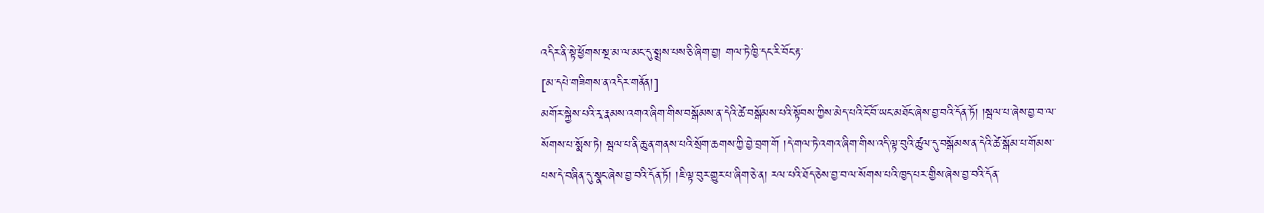འདིར་ནི་སྟེ་ཕྱོགས་སྔ་མ་ལ་མང་དུ་སྨྲས་པས་ཅི་ཞིག་བྱ། གལ་ཏེ་ཁྱི་དང་རི་བོང་རྟ་
[མ་དཔེ་གཟིགས་ན་འདིར་གནོན།]
མགོར་སྐྱེས་པའི་རྭ་རྣམས་འགའ་ཞིག་གིས་བསྒོམས་ན་དེའི་ཚེ་བསྒོམས་པའི་སྟོབས་ཀྱིས་མེད་པའི་ངོ་བོ་ཡང་མཐོང་ཞེས་བྱ་བའི་དོན་ཏོ། །སྦལ་པ་ཞེས་བྱ་བ་ལ་སོགས་པ་སྨོས་ཏེ། སྦལ་པ་ནི་ཆུ་ན་གནས་པའི་སྲོག་ཆགས་ཀྱི་བྱེ་བྲག་གོ །དེ་གལ་ཏེ་འགའ་ཞིག་གིས་འདི་ལྟ་བུའི་ཚུལ་དུ་བསྒོམས་ན་དེའི་ཚེ་སྒོམ་པ་གོམས་པས་དེ་བཞིན་དུ་སྣང་ཞེས་བྱ་བའི་དོན་ཏོ། །ཇི་ལྟ་བུར་གྱུར་པ་ཞིག་ཅེ་ན། རལ་པའི་ཐོད་ཅེས་བྱ་བ་ལ་སོགས་པའི་ཁྱད་པར་གྱིས་ཞེས་བྱ་བའི་དོན་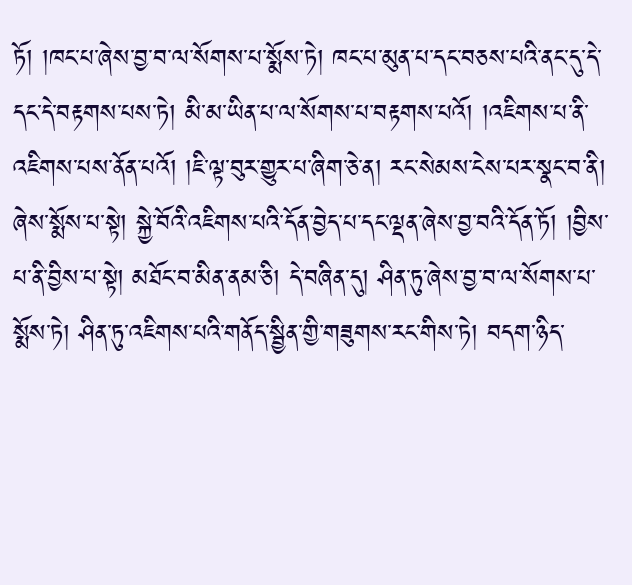ཏོ། །ཁང་པ་ཞེས་བྱ་བ་ལ་སོགས་པ་སྨོས་ཏེ། ཁང་པ་མུན་པ་དང་བཅས་པའི་ནང་དུ་དེ་དང་དེ་བརྟགས་པས་ཏེ། མི་མ་ཡིན་པ་ལ་སོགས་པ་བརྟགས་པའོ། །འཇིགས་པ་ནི་འཇིགས་པས་ནོན་པའོ། །ཇི་ལྟ་བུར་གྱུར་པ་ཞིག་ཅེ་ན། རང་སེམས་ངེས་པར་སྣང་བ་ནི། ཞེས་སྨོས་པ་སྟེ། སྐྱེ་བོའི་འཇིགས་པའི་དོན་བྱེད་པ་དང་ལྡན་ཞེས་བྱ་བའི་དོན་ཏོ། །བྱིས་པ་ནི་བྱིས་པ་སྟེ། མཐོང་བ་མིན་ནམ་ཅི། དེ་བཞིན་དུ། ཤིན་ཏུ་ཞེས་བྱ་བ་ལ་སོགས་པ་སྨོས་ཏེ། ཤིན་ཏུ་འཇིགས་པའི་གནོད་སྦྱིན་གྱི་གཟུགས་རང་གིས་ཏེ། བདག་ཉིད་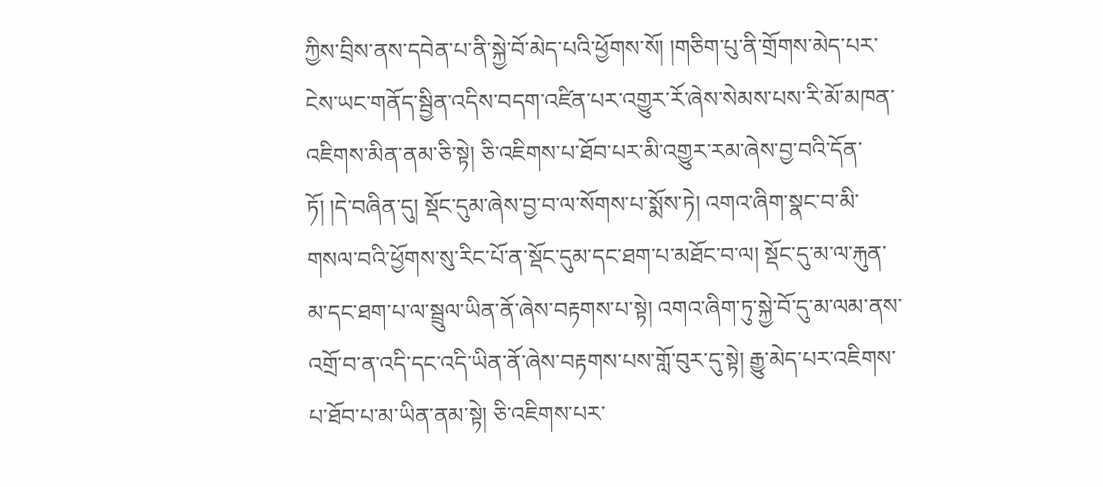ཀྱིས་བྲིས་ནས་དབེན་པ་ནི་སྐྱེ་བོ་མེད་པའི་ཕྱོགས་སོ། །གཅིག་པུ་ནི་གྲོགས་མེད་པར་ངེས་ཡང་གནོད་སྦྱིན་འདིས་བདག་འཛིན་པར་འགྱུར་རོ་ཞེས་སེམས་པས་རི་མོ་མཁན་འཇིགས་མིན་ནམ་ཅི་སྟེ། ཅི་འཇིགས་པ་ཐོབ་པར་མི་འགྱུར་རམ་ཞེས་བྱ་བའི་དོན་ཏོ། །དེ་བཞིན་དུ། སྡོང་དུམ་ཞེས་བྱ་བ་ལ་སོགས་པ་སྨོས་ཏེ། འགའ་ཞིག་སྣང་བ་མི་གསལ་བའི་ཕྱོགས་སུ་རིང་པོ་ན་སྡོང་དུམ་དང་ཐག་པ་མཐོང་བ་ལ། སྡོང་དུ་མ་ལ་རྐུན་མ་དང་ཐག་པ་ལ་སྦྲུལ་ཡིན་ནོ་ཞེས་བརྟགས་པ་སྟེ། འགའ་ཞིག་ཏུ་སྐྱེ་བོ་དུ་མ་ལམ་ནས་འགྲོ་བ་ན་འདི་དང་འདི་ཡིན་ནོ་ཞེས་བརྟགས་པས་གློ་བུར་དུ་སྟེ། རྒྱུ་མེད་པར་འཇིགས་པ་ཐོབ་པ་མ་ཡིན་ནམ་སྟེ། ཅི་འཇིགས་པར་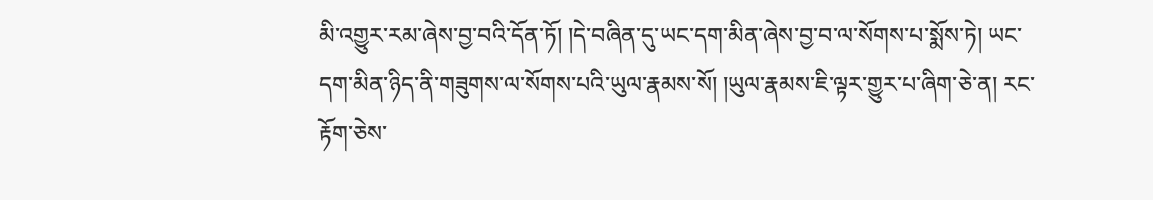མི་འགྱུར་རམ་ཞེས་བྱ་བའི་དོན་ཏོ། །དེ་བཞིན་དུ་ཡང་དག་མིན་ཞེས་བྱ་བ་ལ་སོགས་པ་སྨོས་ཏེ། ཡང་དག་མིན་ཉིད་ནི་གཟུགས་ལ་སོགས་པའི་ཡུལ་རྣམས་སོ། །ཡུལ་རྣམས་ཇི་ལྟར་གྱུར་པ་ཞིག་ཅེ་ན། རང་རྟོག་ཅེས་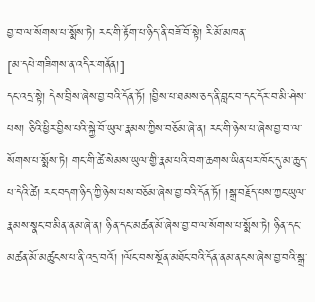བྱ་བ་ལ་སོགས་པ་སྨོས་ཏེ། རང་གི་རྟོག་པ་ཉིད་ནི་བཟོ་བོ་སྟེ། རི་མོ་མཁན་
[མ་དཔེ་གཟིགས་ན་འདིར་གནོན།]
དང་འདྲ་སྟེ། དེས་བྲིས་ཞེས་བྱ་བའི་དོན་ཏོ། །བྱིས་པ་ཐམས་ཅད་ནི་བླང་བ་དང་དོར་བ་མི་ཤེས་པས། ཅིའི་ཕྱིར་བྱིས་པའི་སྐྱེ་བོ་ཡུལ་རྣམས་ཀྱིས་བཅོམ་ཞེ་ན། རང་གི་ཉེས་པ་ཞེས་བྱ་བ་ལ་སོགས་པ་སྨོས་ཏེ། གང་གི་ཚེ་སེམས་ཡུལ་གྱི་རྣམ་པའི་བག་ཆགས་ཡིན་པར་ཁོང་དུ་མ་ཆུད་པ་དེའི་ཚེ། རང་བདག་ཉིད་ཀྱི་ཉེས་པས་བཅོམ་ཞེས་བྱ་བའི་དོན་ཏོ། །སྒྲ་བརྗོད་པས་ཀྱང་ཡུལ་རྣམས་སྣང་བ་མིན་ནམ་ཞེ་ན། ཉིན་དང་མཚན་མོ་ཞེས་བྱ་བ་ལ་སོགས་པ་སྨོས་ཏེ། ཉིན་དང་མཚན་མོ་མཚུངས་པ་ནི་འདྲ་བའོ། །ལོང་བས་སྔོན་མཐོང་བའི་དོན་ནམ་ནངས་ཞེས་བྱ་བའི་སྒྲ་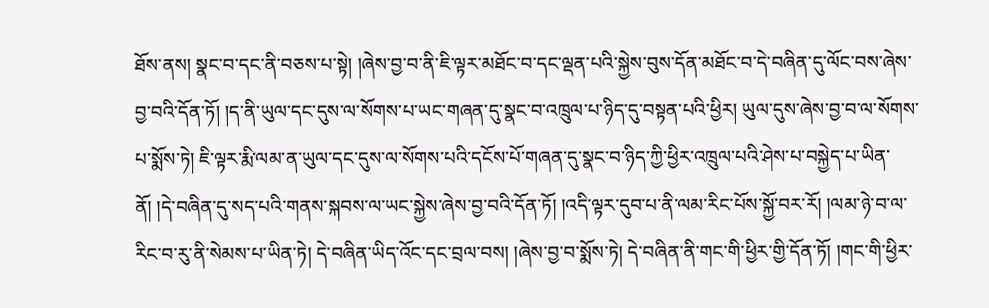ཐོས་ནས། སྣང་བ་དང་ནི་བཅས་པ་སྟེ། །ཞེས་བྱ་བ་ནི་ཇི་ལྟར་མཐོང་བ་དང་ལྡན་པའི་སྐྱེས་བུས་དོན་མཐོང་བ་དེ་བཞིན་དུ་ལོང་བས་ཞེས་བྱ་བའི་དོན་ཏོ། །ད་ནི་ཡུལ་དང་དུས་ལ་སོགས་པ་ཡང་གཞན་དུ་སྣང་བ་འཁྲུལ་པ་ཉིད་དུ་བསྟན་པའི་ཕྱིར། ཡུལ་དུས་ཞེས་བྱ་བ་ལ་སོགས་པ་སྨོས་ཏེ། ཇི་ལྟར་རྨི་ལམ་ན་ཡུལ་དང་དུས་ལ་སོགས་པའི་དངོས་པོ་གཞན་དུ་སྣང་བ་ཉིད་ཀྱི་ཕྱིར་འཁྲུལ་པའི་ཤེས་པ་བསྐྱེད་པ་ཡིན་ནོ། །དེ་བཞིན་དུ་སད་པའི་གནས་སྐབས་ལ་ཡང་སྐྱེས་ཞེས་བྱ་བའི་དོན་ཏོ། །འདི་ལྟར་དུབ་པ་ནི་ལམ་རིང་པོས་སྐྱོ་བར་རོ། །ལམ་ཉེ་བ་ལ་རིང་བ་རུ་ནི་སེམས་པ་ཡིན་ཏེ། དེ་བཞིན་ཡིད་འོང་དང་བྲལ་བས། །ཞེས་བྱ་བ་སྨོས་ཏེ། དེ་བཞིན་ནི་གང་གི་ཕྱིར་གྱི་དོན་ཏོ། །གང་གི་ཕྱིར་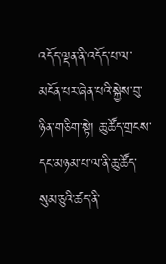འདོད་ལྡན་ནི་འདོད་པ་ལ་མངོན་པར་ཞེན་པའི་སྐྱེས་བུ་ཉིན་གཅིག་སྟེ། ཆུ་ཚོད་གྲངས་དང་མཉམ་པ་ལ་ནི་ཆུ་ཚོད་སུམ་ཅུའི་ཚད་ནི་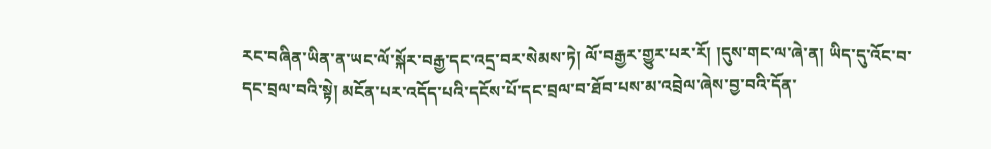རང་བཞིན་ཡིན་ན་ཡང་ལོ་སྐོར་བརྒྱ་དང་འདྲ་བར་སེམས་ཏེ། ལོ་བརྒྱར་གྱུར་པར་རོ། །དུས་གང་ལ་ཞེ་ན། ཡིད་དུ་འོང་བ་དང་བྲལ་བའི་སྟེ། མངོན་པར་འདོད་པའི་དངོས་པོ་དང་བྲལ་བ་ཐོབ་པས་མ་འབྲེལ་ཞེས་བྱ་བའི་དོན་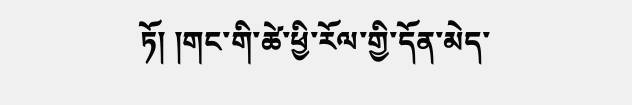ཏོ། །གང་གི་ཚེ་ཕྱི་རོལ་གྱི་དོན་མེད་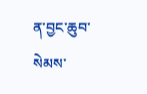ན་བྱང་ཆུབ་སེམས་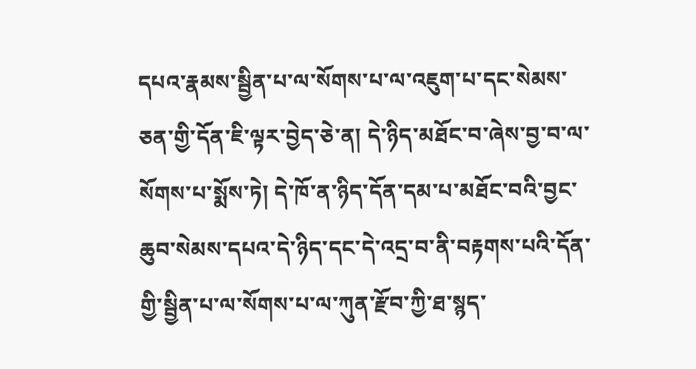དཔའ་རྣམས་སྦྱིན་པ་ལ་སོགས་པ་ལ་འཇུག་པ་དང་སེམས་ཅན་གྱི་དོན་ཇི་ལྟར་བྱེད་ཅེ་ན། དེ་ཉིད་མཐོང་བ་ཞེས་བྱ་བ་ལ་སོགས་པ་སྨོས་ཏེ། དེ་ཁོ་ན་ཉིད་དོན་དམ་པ་མཐོང་བའི་བྱང་ཆུབ་སེམས་དཔའ་དེ་ཉིད་དང་དེ་འདྲ་བ་ནི་བརྟགས་པའི་དོན་གྱི་སྦྱིན་པ་ལ་སོགས་པ་ལ་ཀུན་རྫོབ་ཀྱི་ཐ་སྙད་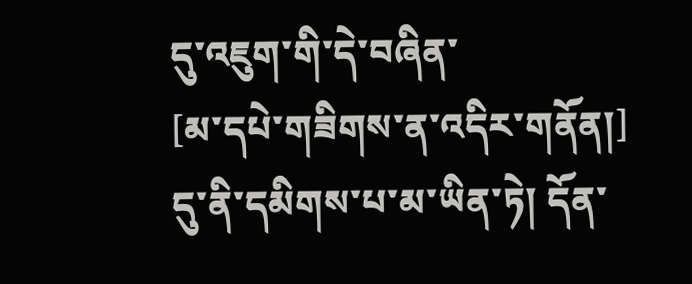དུ་འཇུག་གི་དེ་བཞིན་
[མ་དཔེ་གཟིགས་ན་འདིར་གནོན།]
དུ་ནི་དམིགས་པ་མ་ཡིན་ཏེ། དོན་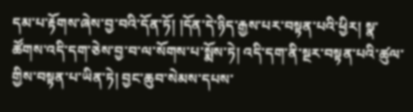དམ་པ་རྟོགས་ཞེས་བྱ་བའི་དོན་ཏོ། །དོན་དེ་ཉིད་རྒྱས་པར་བསྟན་པའི་ཕྱིར། སྣ་ཚོགས་འདི་དག་ཅེས་བྱ་བ་ལ་སོགས་པ་སྨོས་ཏེ། འདི་དག་ནི་སྔར་བསྟན་པའི་ཚུལ་གྱིས་བསྟན་པ་ཡིན་ཏེ། བྱང་ཆུབ་སེམས་དཔས་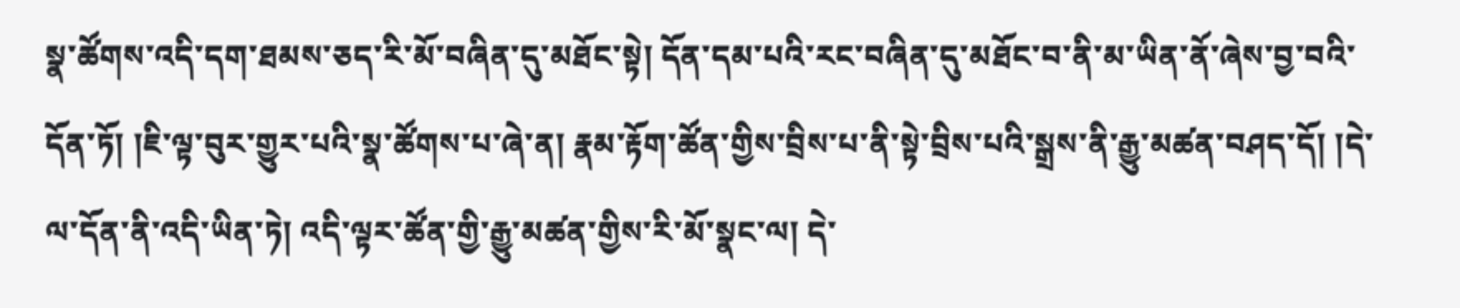སྣ་ཚོགས་འདི་དག་ཐམས་ཅད་རི་མོ་བཞིན་དུ་མཐོང་སྟེ། དོན་དམ་པའི་རང་བཞིན་དུ་མཐོང་བ་ནི་མ་ཡིན་ནོ་ཞེས་བྱ་བའི་དོན་ཏོ། །ཇི་ལྟ་བུར་གྱུར་པའི་སྣ་ཚོགས་པ་ཞེ་ན། རྣམ་རྟོག་ཚོན་གྱིས་བྲིས་པ་ནི་སྟེ་བྲིས་པའི་སྒྲས་ནི་རྒྱུ་མཚན་བཤད་དོ། །དེ་ལ་དོན་ནི་འདི་ཡིན་ཏེ། འདི་ལྟར་ཚོན་གྱི་རྒྱུ་མཚན་གྱིས་རི་མོ་སྣང་ལ། དེ་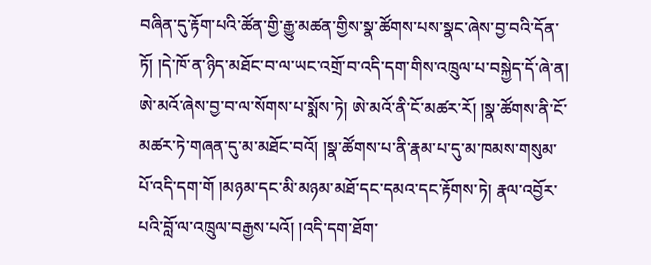བཞིན་དུ་རྟོག་པའི་ཚོན་གྱི་རྒྱུ་མཚན་གྱིས་སྣ་ཚོགས་པས་སྣང་ཞེས་བྱ་བའི་དོན་ཏོ། །དེ་ཁོ་ན་ཉིད་མཐོང་བ་ལ་ཡང་འགྲོ་བ་འདི་དག་གིས་འཁྲུལ་པ་བསྐྱེད་དོ་ཞེ་ན། ཨེ་མའོ་ཞེས་བྱ་བ་ལ་སོགས་པ་སྨོས་ཏེ། ཨེ་མའོ་ནི་ངོ་མཚར་རོ། །སྣ་ཚོགས་ནི་ངོ་མཚར་ཏེ་གཞན་དུ་མ་མཐོང་བའོ། །སྣ་ཚོགས་པ་ནི་རྣམ་པ་དུ་མ་ཁམས་གསུམ་པོ་འདི་དག་གོ །མཉམ་དང་མི་མཉམ་མཐོ་དང་དམའ་དང་རྟོགས་ཏེ། རྣལ་འབྱོར་པའི་བློ་ལ་འཁྲུལ་བརྒྱས་པའོ། །འདི་དག་ཐོག་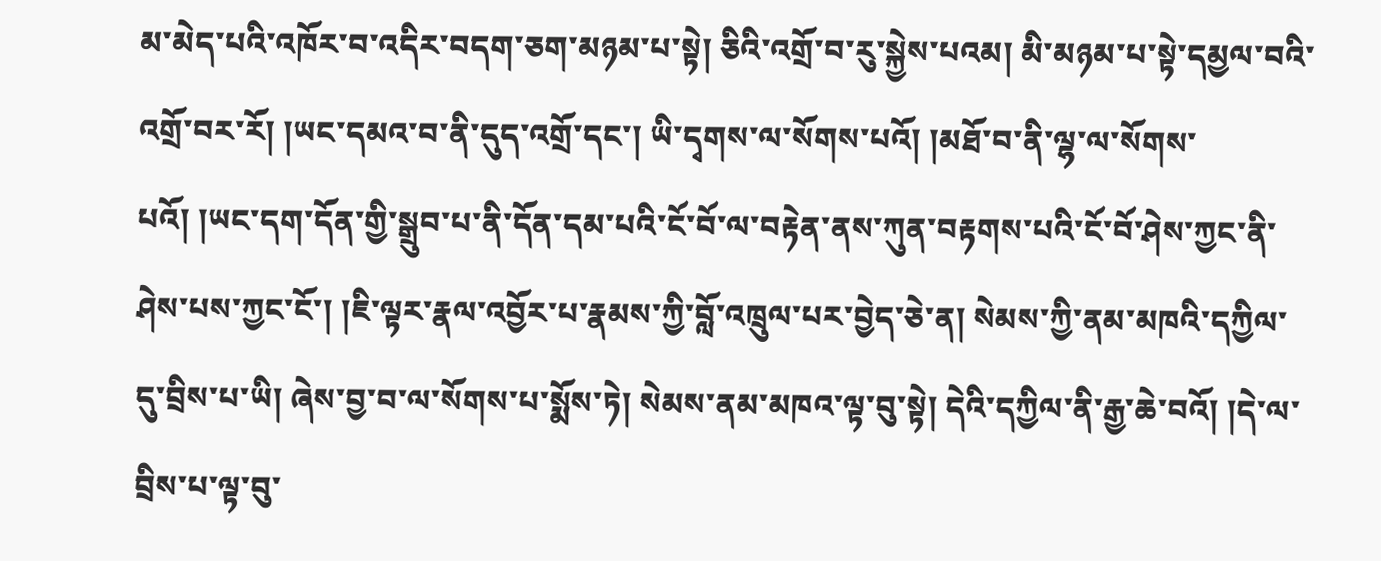མ་མེད་པའི་འཁོར་བ་འདིར་བདག་ཅག་མཉམ་པ་སྟེ། ཅིའི་འགྲོ་བ་རུ་སྐྱེས་པའམ། མི་མཉམ་པ་སྟེ་དམྱལ་བའི་འགྲོ་བར་རོ། །ཡང་དམའ་བ་ནི་དུད་འགྲོ་དང་། ཡི་དྭགས་ལ་སོགས་པའོ། །མཐོ་བ་ནི་ལྷ་ལ་སོགས་པའོ། །ཡང་དག་དོན་གྱི་སྒྲུབ་པ་ནི་དོན་དམ་པའི་ངོ་བོ་ལ་བརྟེན་ནས་ཀུན་བརྟགས་པའི་ངོ་བོ་ཤེས་ཀྱང་ནི་ཤེས་པས་ཀྱང་ངོ་། །ཇི་ལྟར་རྣལ་འབྱོར་པ་རྣམས་ཀྱི་བློ་འཁྲུལ་པར་བྱེད་ཅེ་ན། སེམས་ཀྱི་ནམ་མཁའི་དཀྱིལ་དུ་བྲིས་པ་ཡི། ཞེས་བྱ་བ་ལ་སོགས་པ་སྨོས་ཏེ། སེམས་ནམ་མཁའ་ལྟ་བུ་སྟེ། དེའི་དཀྱིལ་ནི་རྒྱ་ཆེ་བའོ། །དེ་ལ་བྲིས་པ་ལྟ་བུ་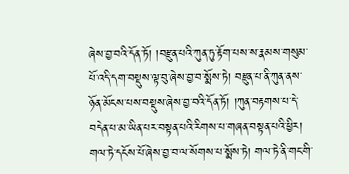ཞེས་བྱ་བའི་དོན་ཏོ། །བརྫུན་པའི་ཀུན་ཏུ་རྟོག་པས་ས་རྣམས་གསུམ་པོ་འདི་དག་བསྡུས་ལྟ་བུ་ཞེས་བྱ་བ་སྨོས་ཏེ། བརྫུན་པ་ནི་ཀུན་ནས་ཉོན་མོངས་པས་བསྡུས་ཞེས་བྱ་བའི་དོན་ཏོ། །ཀུན་བརྟགས་པ་དེ་བདེན་པ་མ་ཡིན་པར་བསྟན་པའི་རིགས་པ་གཞན་བསྟན་པའི་ཕྱིར། གལ་ཏེ་དངོས་པོ་ཞེས་བྱ་བ་ལ་སོགས་པ་སྨོས་ཏེ། གལ་ཏེ་ནི་གང་གི་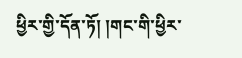ཕྱིར་གྱི་དོན་ཏོ། །གང་གི་ཕྱིར་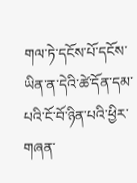གལ་ཏེ་དངོས་པོ་དངོས་ཡིན་ན་དེའི་ཚེ་དོན་དམ་པའི་ངོ་བོ་ཉིན་པའི་ཕྱིར་གཞན་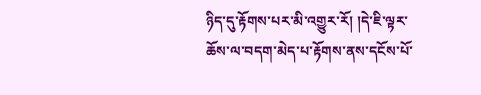ཉིད་དུ་རྟོགས་པར་མི་འགྱུར་རོ། །དེ་ཇི་ལྟར་ཆོས་ལ་བདག་མེད་པ་རྟོགས་ནས་དངོས་པོ་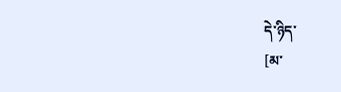དེ་ཉིད་
[མ་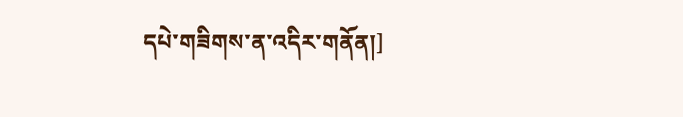དཔེ་གཟིགས་ན་འདིར་གནོན།]